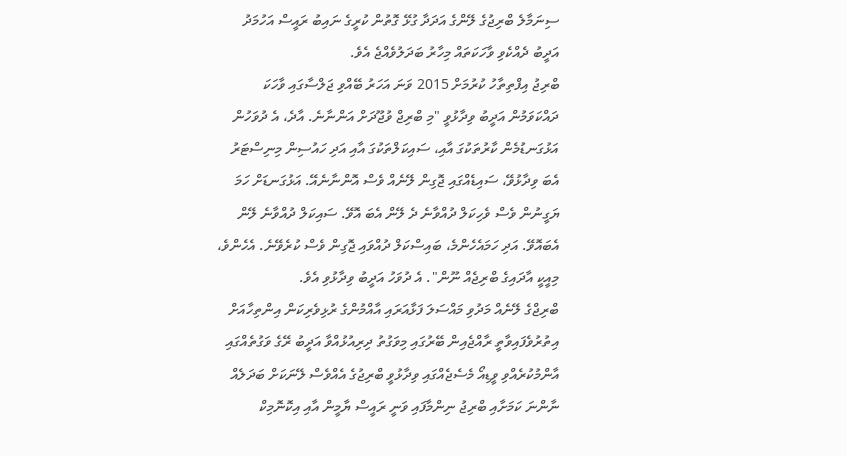ސިނަމާލެ ބްރިޖުގެ ލޭންގެ އަދަދާ ގުޅޭ ގޮތުން ކުރީގެ ނައިބު ރައީސް އަހުމަދު އަދީބު ދެއްކެވި ވާހަކަތައް މިހާރު ބަދަލުވެއްޖެ އެވެ.
ބްރިޖު އިފްތިތާހު ކުރުމަށް 2015 ވަނަ އަހަރު ބޭއްވި ޖަލްސާގައި ވާހަކަ ދައްކަވަމުން އަދީބު ވިދާޅުވީ "މި ބްރިޖް ވުޖޫދަށް އަންނާނެ. އާދެ، އެ ދުވަހުން އަޅުގަނޑުމެން ކާރުތަކުގަ އާއި، ސައިކަލްތަކުގަ އާއި އަދި ހައުސިން މިނިސްޓަރު އެބަ ވިދާޅުވޭ، ސައިޑެއްގައި ޖޮގިން ލޭނެއް ވެސް އޮންނާނެއޭ. އަޅުގަނޑަށް ހަމަ ޔަގީނުން ވެސް ވެހިކަލް ދުއްވާނެ ދެ ލޭން އެބަ އޮވޭ. ސައިކަލް ދުއްވާނެ ލޭން އެބައޮވޭ. އަދި ހަމައެހެންމެ، ބައިސްކަލް ދުއްވައި ޖޮގިން ވެސް ކުރެވޭނެ. އެހެންވެ، މިއީކީ އާދައިގެ ބްރިޖެއް ނޫން". އެ ދުވަހު އަދީބު ވިދާޅުވި އެވެ.
ބްރިޖްގެ ލޭނެއް މަދުވި މައްސަލަ ފަޅާއަރައި އާއްމުންގެ ރުޅިވެރިކަން އިންތިހާއަށް އިތުރުވެފައިވާތީ ރާއްޖެއިން ބޭރުގައި މިވަގުތު ދިރިއުޅުއްވާ އަދީބު ރޭގެ ވަގުތެއްގައި އާންމުކުރެއްވި ވީޑިއޯ މެސެޖެއްގައި ވިދާޅުވީ ބްރިޖުގެ އެއްވެސް ލޭނަކަށް ބަދަލެއް ނާންނަ ކަމަށާއި ބްރިޖު ނިންމާފައި ވަނީ ރައީސް ޔާމީން އާއި އިކޮނޮމިކް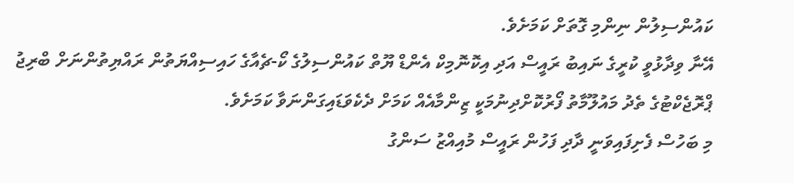ކައުންސިލުން ނިންމި ގޮތަށް ކަމަށެވެ.
އޭނާ ވިދާޅުވީ ކުރީގެ ނައިބު ރައީސް އަދި އިކޮނޮމިކް އެންޑް ޔޫތް ކައުންސިލުގެ ކޯ-ޗެއާގެ ހައިސިއްޔަތުން ރައްޔިތުންނަށް ބްރިޖު ޕްރޮޖެކްޓުގެ ތެދު މައުލޫމާތު ފޯރުކޮށްދިނުމަކީ ޒިންމާއެއް ކަމަށް ދެކެވަޑައިގަންނަވާ ކަމަށެވެ.
މި ބަހުސް ފެށިފައިވަނީ ދާދި ފަހުން ރައީސް މުއިއްޒު ސަންގު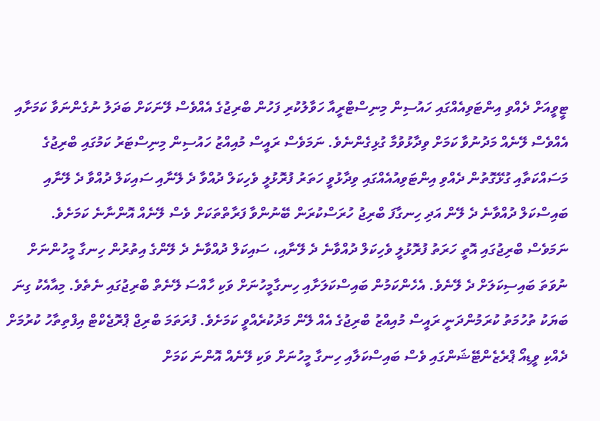ޓީވީއަށް ދެއްވި އިންޓަވިއެއްގައި ހައުސިން މިނިސްޓްރީއާ ހަވާލުކުރި ފަހުން ބްރިޖުގެ އެއްވެސް ލޭނަކަށް ބަދަލު ނުގެންނަވާ ކަމަށާއި އެއްވެސް ލޭނެއް މަދުނުވާ ކަމަށް ވިދާޅުވުމާ ގުޅިގެންނެވެ. ނަމަވެސް ރައީސް މުއިއްޒު ހައުސިން މިނިސްޓަރު ކަމުގައި ބްރިޖުގެ މަސައްކަތާއި ގުޅޭގޮތުން ދެއްވި އިންޓަވިއުއެއްގައި ވިދާޅުވީ ހަތަރު ފުރޮޅުލީ ވެހިކަލް ދުއްވާ ދެ ލޭނާއި ސައިކަލް ދުއްވާ ދެ ލޭނާއި ބައިސްކަލް ދުއްވާނެ ދެ ލޭން އަދި ހިނގާފަ ބްރިޖު ހުރަސްކުރަން ބޭނުންވާ ފަރާތްތަކަށް ވެސް ލޭނެއް އޮންނާނެ ކަމަށެވެ.
ނަމަވެސް ބްރިޖުގައި އޮތީ ހަރަތު ފުރޮޅުލީ ވެހިކަލް ދުއްވާނެ ދެ ލޭނާއި، ސައިކަލް ދުއްވާނެ ދެ ލޭންގެ އިތުރުން ހިނގާ މީހުންނަށް ނުވަތަ ބައިސިކަލަށް ދެ ލޭނެވެ. އެހެންކަމުން ބައިސްކަލަށާއި ހިނގާމީހުނަށް ވަކި ހާއްސަ ލޭނެތް ބްރިޖުގައި ނެތެވެ. މިއާއެކު ގިނަ ބަޔަކު ތުހުމަތު ކުރަމުންދަނީ ރައީސް މުއިއްޒު ބްރިޖުގެ އެއް ލޭން މަދުކުރެއްވީ ކަމަށެވެ. ފުރަތަމަ ބްރިޖް ޕްރޮޖެކްޓް އިފްތިތާހު ކުރުމަށް ދެއްކި ވީޑިއޯ ޕްރެޒެންޓޭޝަންގައި ވެސް ބައިސްކަލާއި ހިނގާ މީހުނަށް ވަކި ލޭނެއް އޮންނަ ކަމަށް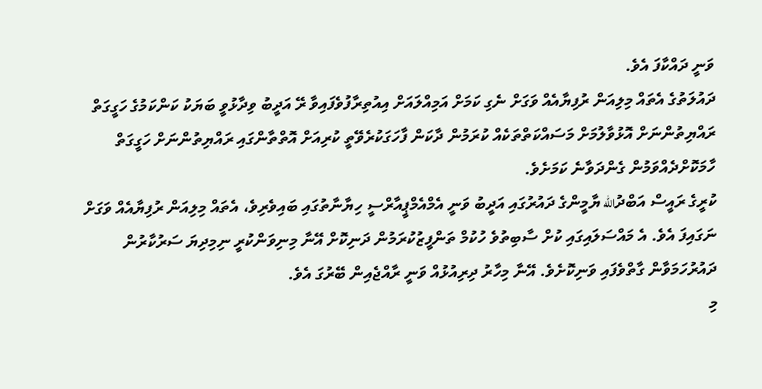ވަނީ ދައްކާފަ އެވެ.
ދައުލަތުގެ އެތައް މިލިއަން ރުފިޔާއެއް ވަގަށް ނެގި ކަމަށް އަމިއްލައަށް އިއުތިރާފުވެފައިވާ ރޭ އަދީބު ވިދާޅުވީ ބަޔަކު ކަންކަމުގެ ހަގީގަތް ރައްޔިތުންނަށް އޮޅުވާލުމަށް މަސައްކަތްތަކެއް ކުރަމުން ދާކަން ފާހަގަކުރެވޭތީ ކުރިއަށް އޮތްތާންގައި ރައްޔިތުންނަށް ހަގީގަތް ހާމަކޮށްދެއްވަމުން ގެންދަވާނެ ކަމަށެވެ.
ކުރީގެ ރައީސް އަބްދުالله ޔާމީންގެ ދައުރުގައި އަދީބު ވަނީ އެމްއެމްޕީއާރްސީ ހިޔާނާތުގައި ބައިވެރިވެ، އެތައް މިލިއަން ރުފިޔާއެއް ވަގަށް ނަގައިފަ އެވެ. އެ މައްސަލައިގައި ކުށް ސާބިތުވެ ހުކުމް ތަންފީޒުކުރަމުން ދަނިކޮށް އޭނާ މިނިވަންކުރީ ނިމިދިޔަ ސަރުކާރުން ދައުރުހަމަވާން ގާތްވެފައި ވަނިކޮށެވެ. އޭނާ މިހާރު ދިރިއުޅުއް ވަނީ ރާއްޖެއިން ބޭރުގަ އެވެ.
މި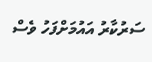ސަރުކާރު އައުމަށްފަހު ވެސް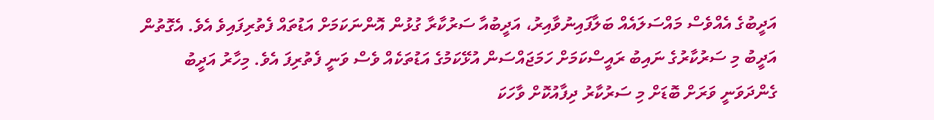އަދީބުގެ އެއްވެސް މައްސަލައެއް ބަލާފައިނުވާއިރު، އަދީބުއާ ސަރުކާރާ ގުޅުން އޮންނަކަމަށް އަޑުތައް ފެތުރިފައިވެ އެވެ. އެގޮތުން އަދީބު މި ސަރުކާރުގެ ނައިބު ރައީސްކަމަށް ހަމަޖައްސަން އުޅޭކަމުގެ އަޑުތަކެއް ވެސް ވަނީ ފެތުރިފަ އެވެ. މިހާރު އަދީބު ގެންދަވަނީ ވަރަށް ބޮޑަށް މި ސަރުކާރު ދިފާއުކޮށް ވާހަކަ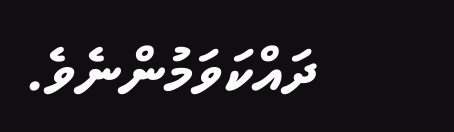ދައްކަވަމުންނެވެ.